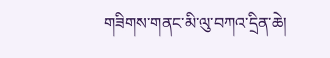གཟིགས་གནང་མི་ལུ་བཀའ་དྲིན་ཆེ།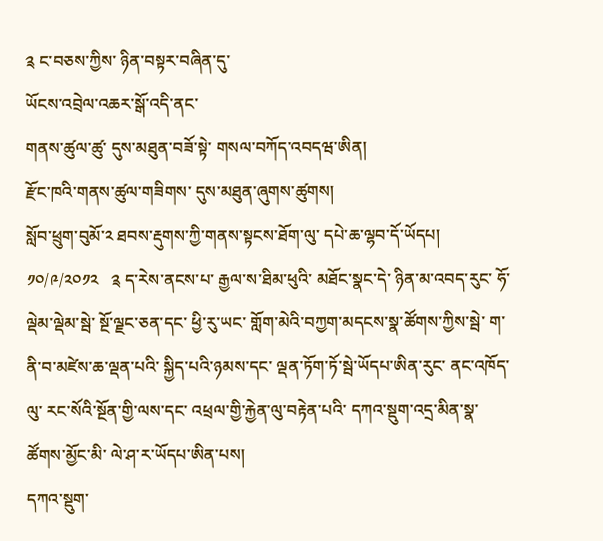༉ ང་བཅས་ཀྱིས་ ཉིན་བསྟར་བཞིན་དུ་
ཡོངས་འབྲེལ་འཆར་སྒོ་འདི་ནང་
གནས་ཚུལ་ཚུ་ དུས་མཐུན་བཟོ་སྟེ་ གསལ་བཀོད་འབདཝ་ཨིན།
རྫོང་ཁའི་གནས་ཚུལ་གཟིགས་ དུས་མཐུན་ཞུགས་ཚུགས།
སློབ་ཕྲུག་བུམོ་༢ ཐབས་རྡུགས་ཀྱི་གནས་སྟངས་ཐོག་ལུ་ དཔེ་ཆ་ལྷབ་དོ་ཡོདཔ།
༡༠/༩/༢༠༡༢   ༉ ད་རེས་ནངས་པ་ རྒྱལ་ས་ཐིམ་ཕུའི་ མཐོང་སྣང་དེ་ ཉིན་མ་འབད་རུང་ ཧོ་ལྡེམ་ལྡེམ་སྦེ་ སྔོ་ལྗང་ཅན་དང་ ཕྱི་རུ་ཡང་ གློག་མེའི་བཀྱག་མདངས་སྣ་ཚོགས་ཀྱིས་སྦེ་ ག་ནི་བ་མཛེས་ཆ་ལྡན་པའི་ སྐྱིད་པའི་ཉམས་དང་ ལྡན་ཏོག་ཏོ་སྦེ་ཡོདཔ་ཨིན་རུང་ ནང་འཁོད་ལུ་ རང་སོའི་སྔོན་གྱི་ལས་དང་ འཕྲལ་གྱི་རྐྱེན་ལུ་བརྟེན་པའི་ དཀའ་སྡུག་འདྲ་མིན་སྣ་ཚོགས་མྱོང་མི་ ལེ་ཤ་ར་ཡོདཔ་ཨིན་པས།
དཀའ་སྡུག་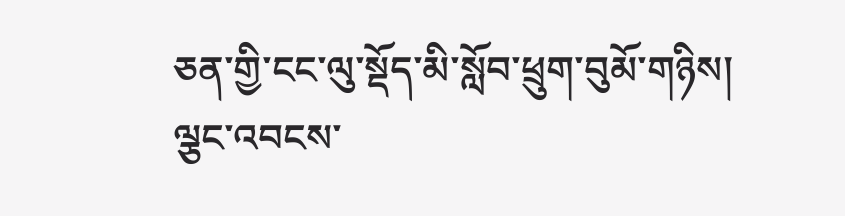ཅན་གྱི་ངང་ལུ་སྡོད་མི་སློབ་ཕྲུག་བུམོ་གཉིས།
ལྕང་འབངས་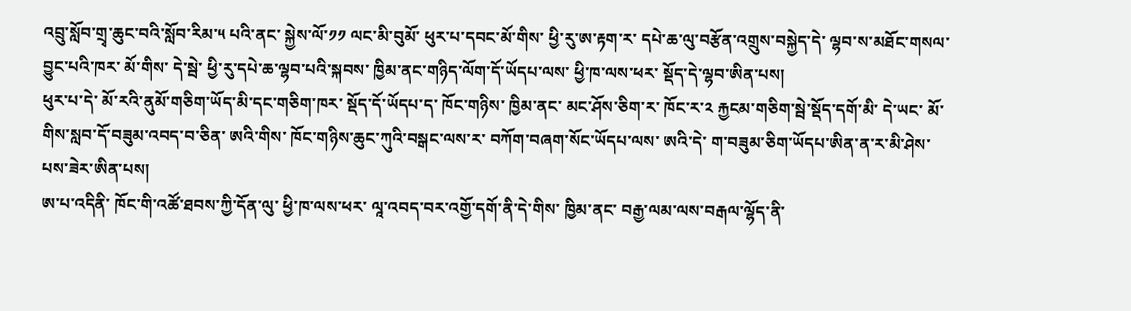འབྲུ་སློབ་གྲྭ་ཆུང་བའི་སློབ་རིམ་༥ པའི་ནང་ སྐྱེས་ལོ་༡༡ ལང་མི་བུམོ་ ཕུར་པ་དབང་མོ་གིས་ ཕྱི་རུ་ཨ་རྟག་ར་ དཔེ་ཆ་ལུ་བརྩོན་འགྲུས་བསྐྱེད་དེ་ ལྷབ་ས་མཐོང་གསལ་བྱུང་པའི་ཁར་ མོ་གིས་ དེ་སྦེ་ ཕྱི་རུ་དཔེ་ཆ་ལྷབ་པའི་སྐབས་ ཁྱིམ་ནང་གཉིད་ལོག་དོ་ཡོདཔ་ལས་ ཕྱི་ཁ་ལས་ཕར་ སྡོད་དེ་ལྷབ་ཨིན་པས།
ཕུར་པ་དེ་ མོ་རའི་ནུམོ་གཅིག་ཡོད་མི་དང་གཅིག་ཁར་ སྡོད་དོ་ཡོདཔ་ད་ ཁོང་གཉིས་ ཁྱིམ་ནང་ མང་ཤོས་ཅིག་ར་ ཁོང་ར་༢ རྐྱངམ་གཅིག་སྦེ་སྡོད་དགོ་མི་ དེ་ཡང་ མོ་གིས་སླབ་དོ་བཟུམ་འབད་བ་ཅིན་ ཨའི་གིས་ ཁོང་གཉིས་ཆུང་ཀུའི་བསྒང་ལས་ར་ བཀོག་བཞག་སོང་ཡོདཔ་ལས་ ཨའི་དེ་ ག་བཟུམ་ཅིག་ཡོདཔ་ཨིན་ན་ར་མི་ཤེས་པས་ཟེར་ཨིན་པས།
ཨ་པ་འདིནི་ ཁོང་གི་འཚོ་ཐབས་ཀྱི་དོན་ལུ་ ཕྱི་ཁ་ལས་ཕར་ ལཱ་འབད་བར་འགྱོ་དགོ་ནི་དེ་གིས་ ཁྱིམ་ནང་ བརྒྱ་ལམ་ལས་བརྒལ་ལྷོད་ནི་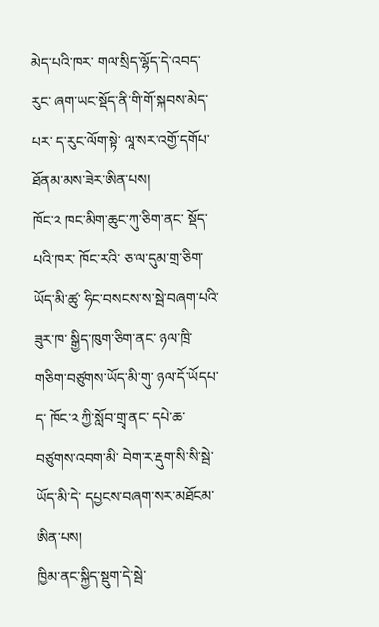མེད་པའི་ཁར་ གལ་སྲིད་ལྷོད་དེ་འབད་རུང་ ཞག་ཡང་སྡོད་ནི་གི་གོ་སྐབས་མེད་པར་ ད་རུང་ལོག་སྟེ་ ལཱ་སར་འགྱོ་དགོཔ་ཐོནམ་མས་ཟེར་ཨིན་པས།
ཁོང་༢ ཁང་མིག་ཆུང་ཀུ་ཅིག་ནང་ སྡོད་པའི་ཁར་ ཁོང་རའི་ ཅ་ལ་དུམ་གྲ་ཅིག་ཡོད་མི་ཚུ་ ཧིང་བསངས་ས་སྦེ་བཞག་པའི་ཟུར་ཁ་ སྒྱིད་ཁུག་ཅིག་ནང་ ཉལ་ཁྲི་གཅིག་བཙུགས་ཡོད་མི་གུ་ ཉལ་དོ་ཡོདཔ་ད་ ཁོང་༢ ཀྱི་སློབ་གྲྭ་ནང་ དཔེ་ཆ་བཙུགས་འབག་མི་ བེག་ར་རྡུག་སི་སི་སྦེ་ཡོད་མི་དེ་ དཔྱངས་བཞག་སར་མཐོངམ་ཨིན་པས།
ཁྱིམ་ནང་སྐྱིད་སྡུག་དེ་སྦེ་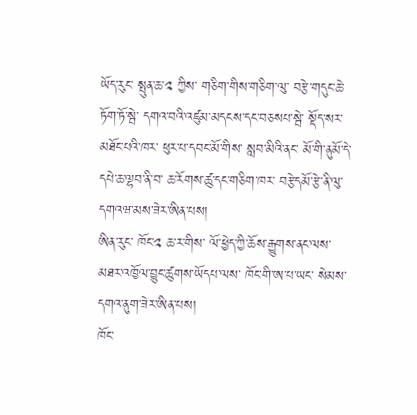ཡོད་རུང་ སྤུན་ཆ་༢ ཀྱིས་ གཅིག་གིས་གཅིག་ལུ་ བརྩེ་གདུང་ཆེ་ཏོག་ཏོ་སྦེ་ དགའ་བའི་འཛུམ་མདངས་དང་བཅསཔ་སྦེ་ སྡོད་སར་མཐོང་པའི་ཁར་ ཕུར་པ་དབང་མོ་གིས་ སླབ་མིའི་ནང་ མོ་གི་ནུམོ་དེ་ དཔེ་ཆ་ལྷབ་ནི་བ་ ཆ་རོགས་ཚུ་དང་གཅིག་ཁར་ བརྩེདམོ་རྩེ་ནི་ལུ་ དགའཝ་མས་ཟེར་ཨིན་པས།
ཨིན་རུང་ ཁོང་༢ ཆ་ར་གིས་ ལོ་ཕྱེད་ཀྱི་ཆོས་རྒྱུགས་ནང་ལས་ མཐར་འཁྱོལ་བྱུང་ཚུགས་ཡོདཔ་ལས་ ཁོང་གི་ཨ་པ་ཡང་ སེམས་དགའ་ནུག་ཟེར་ཨིན་པས།
ཁོང་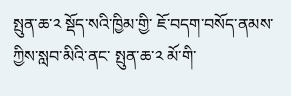སྤུན་ཆ་༢ སྡོད་སའི་ཁྱིམ་གྱི་ ཇོ་བདག་བསོད་ནམས་ཀྱིས་སླབ་མིའི་ནང་ སྤུན་ཆ་༢ མོ་གི་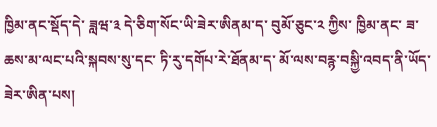ཁྱིམ་ནང་སྡོད་དེ་ ཟླཝ་༣ དེ་ཅིག་སོང་ཡི་ཟེར་ཨིནམ་ད་ བུམོ་ཅུང་༢ ཀྱིས་ ཁྱིམ་ནང་ ཟ་ཆས་མ་ལང་པའི་སྐབས་སུ་དང་ ཏི་རུ་དགོཔ་རེ་ཐོནམ་ད་ མོ་ལས་བརྙ་བསྐྱི་འབད་ནི་ཡོད་ཟེར་ཨིན་པས།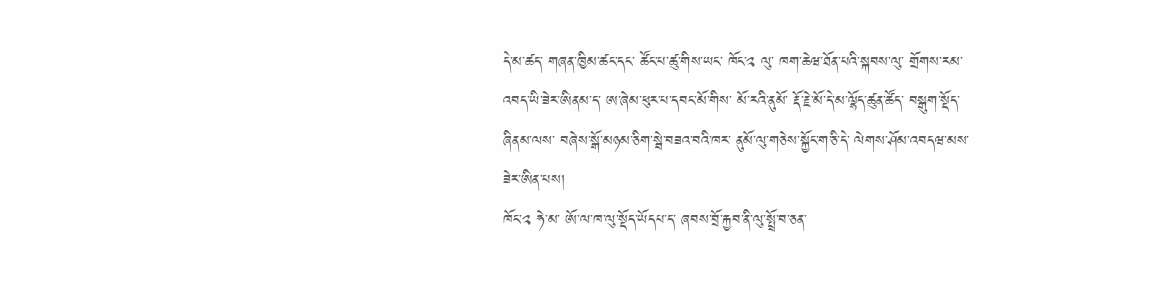དེ་མ་ཚད་ གཞན་ཁྱིམ་ཚང་དང་ ཚོང་པ་ཚུ་གིས་ཡང་ ཁོང་༢ ལུ་ ཁག་ཆེཝ་ཐོན་པའི་སྐབས་ལུ་ གྲོགས་རམ་འབད་ཡི་ཟེར་ཨིནམ་ད་ ཨ་ཞེམ་ཕུར་པ་དབང་མོ་གིས་ མོ་རའི་ནུམོ་ རྡོ་རྗེ་མོ་དེ་མ་ལྷོད་ཚུན་ཚོད་ བསྒུག་སྡོད་ཞིནམ་ལས་ བཞེས་སྒོ་མཉམ་ཅིག་སྦེ་བཟའ་བའི་ཁར་ ནུམོ་ལུ་གཅེས་སྐྱོང་ག་ཅི་དེ་ ལེགས་ཤོམ་འབདཝ་མས་ཟེར་ཨིན་པས།
ཁོང་༢ ཧེ་མ་ ཨོ་ལ་ཁ་ལུ་སྡོད་ཡོདཔ་ད་ ཞབས་བྲོ་རྐྱབ་ནི་ལུ་སྤྲོ་བ་ཅན་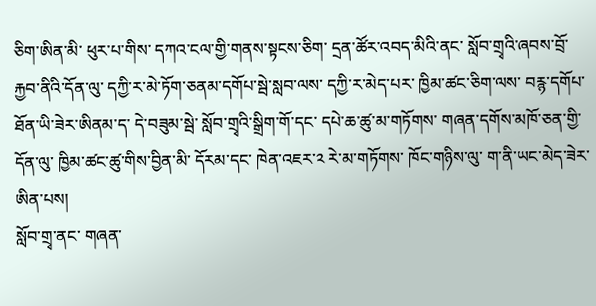ཅིག་ཨིན་མི་ ཕུར་པ་གིས་ དཀའ་ངལ་གྱི་གནས་སྟངས་ཅིག་ དྲན་ཚོར་འབད་མིའི་ནང་ སློབ་གྲྭའི་ཞབས་བྲོ་རྐྱབ་ནིའི་དོན་ལུ་ དཀྱི་ར་མེ་ཏོག་ཅནམ་དགོཔ་སྦེ་སླབ་ལས་ དཀྱི་ར་མེད་པར་ ཁྱིམ་ཚང་ཅིག་ལས་ བརྙ་དགོཔ་ཐོན་ཡི་ཟེར་ཨིནམ་ད་ དེ་བཟུམ་སྦེ་ སློབ་གྲྭའི་སྒྲིག་གོ་དང་ དཔེ་ཆ་ཚུ་མ་གཏོགས་ གཞན་དགོས་མཁོ་ཅན་གྱི་དོན་ལུ་ ཁྱིམ་ཚང་ཚུ་གིས་བྱིན་མི་ དོརམ་དང་ ཁེན་འཇར་༢ རེ་མ་གཏོགས་ ཁོང་གཉིས་ལུ་ ག་ནི་ཡང་མེད་ཟེར་ཨིན་པས།
སློབ་གྲྭ་ནང་ གཞན་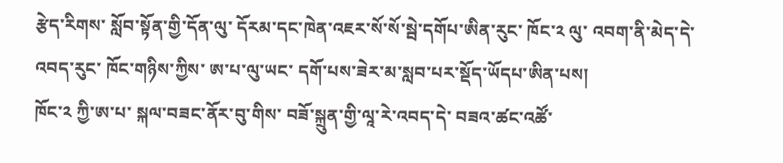རྩེད་རིགས་ སློབ་སྟོན་གྱི་དོན་ལུ་ དོརམ་དང་ཁེན་འཇར་སོ་སོ་སྦེ་དགོཔ་ཨིན་རུང་ ཁོང་༢ ལུ་ འབག་ནི་མེད་དེ་འབད་རུང་ ཁོང་གཉིས་ཀྱིས་ ཨ་པ་ལུ་ཡང་ དགོ་པས་ཟེར་མ་སླབ་པར་སྡོད་ཡོདཔ་ཨིན་པས།
ཁོང་༢ ཀྱི་ཨ་པ་ སྐལ་བཟང་ནོར་བུ་གིས་ བཟོ་སྐྲུན་གྱི་ལཱ་རེ་འབད་དེ་ བཟའ་ཚང་འཚོ་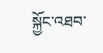སྐྱོང་འཐབ་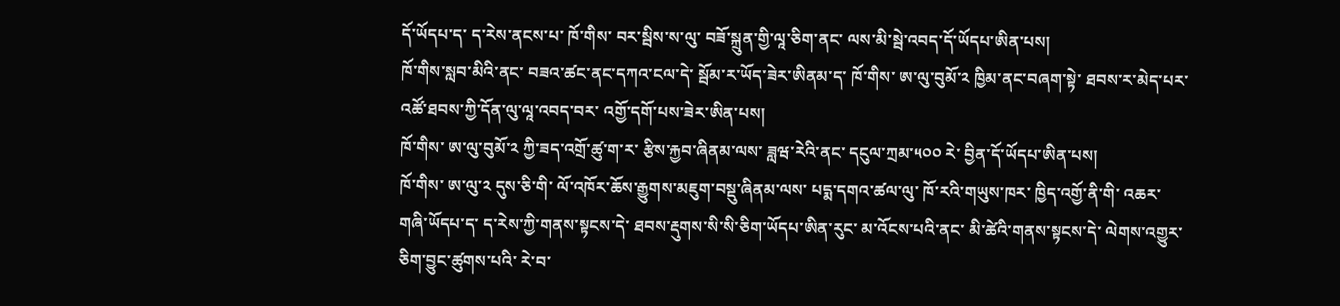དོ་ཡོདཔ་ད་ ད་རེས་ནངས་པ་ ཁོ་གིས་ བར་སྦིས་ས་ལུ་ བཟོ་སྐྲུན་གྱི་ལཱ་ཅིག་ནང་ ལས་མི་སྦེ་འབད་དོ་ཡོདཔ་ཨིན་པས།
ཁོ་གིས་སླབ་མིའི་ནང་ བཟའ་ཚང་ནང་དཀའ་ངལ་དེ་ སྦོམ་ར་ཡོད་ཟེར་ཨིནམ་ད་ ཁོ་གིས་ ཨ་ལུ་བུམོ་༢ ཁྱིམ་ནང་བཞག་སྟེ་ ཐབས་ར་མེད་པར་ འཚོ་ཐབས་ཀྱི་དོན་ལུ་ལཱ་འབད་བར་ འགྱོ་དགོ་པས་ཟེར་ཨིན་པས།
ཁོ་གིས་ ཨ་ལུ་བུམོ་༢ ཀྱི་ཟད་འགྲོ་ཚུ་ག་ར་ རྩིས་རྐྱབ་ཞིནམ་ལས་ ཟླཝ་རེའི་ནང་ དངུལ་ཀྲམ་༥༠༠ རེ་ བྱིན་དོ་ཡོདཔ་ཨིན་པས།
ཁོ་གིས་ ཨ་ལུ་༢ དུས་ཅི་གི་ ལོ་འཁོར་ཆོས་རྒྱུགས་མཇུག་བསྡུ་ཞིནམ་ལས་ པདྨ་དགའ་ཚལ་ལུ་ ཁོ་རའི་གཡུས་ཁར་ ཁྱིད་འགྱོ་ནི་གི་ འཆར་གཞི་ཡོདཔ་ད་ ད་རེས་ཀྱི་གནས་སྟངས་དེ་ ཐབས་རྡུགས་སི་སི་ཅིག་ཡོདཔ་ཨིན་རུང་ མ་འོངས་པའི་ནང་ མི་ཚེའི་གནས་སྟངས་དེ་ ལེགས་འགྱུར་ཅིག་བྱུང་ཚུགས་པའི་ རེ་བ་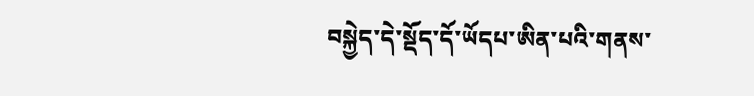བསྐྱེད་དེ་སྡོད་དོ་ཡོདཔ་ཨིན་པའི་གནས་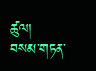ཚུལ།
བསམ་གཏན་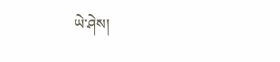ཡེ་ཤེས།